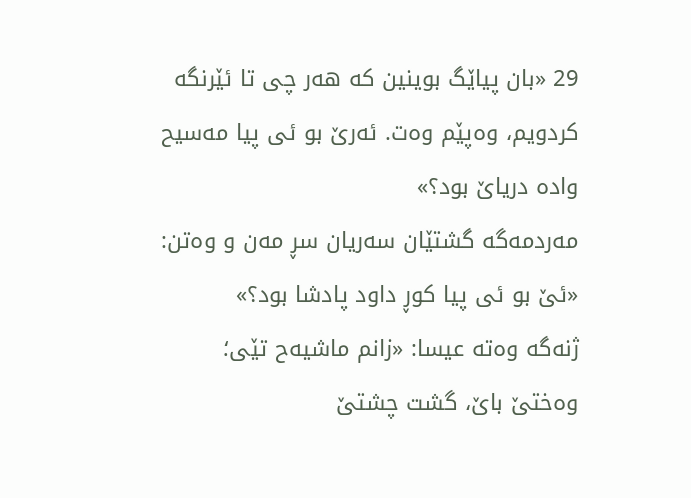29 «بان پیاێگ بوینین که هەر چی تا ئێرنگه کردویم، وەپێم وەت. ئەرێ بو ئی پیا مەسیح واده دریاێ بود؟»
مەردمەگه گشتێان سەریان سڕ مەن و وەتن: «ئێ بو ئی پیا کوڕ داود پادشا بود؟»
ژنەگه وەته عیسا: «زانم ماشیەح تێی؛ وەختێ باێ، گشت چشتێ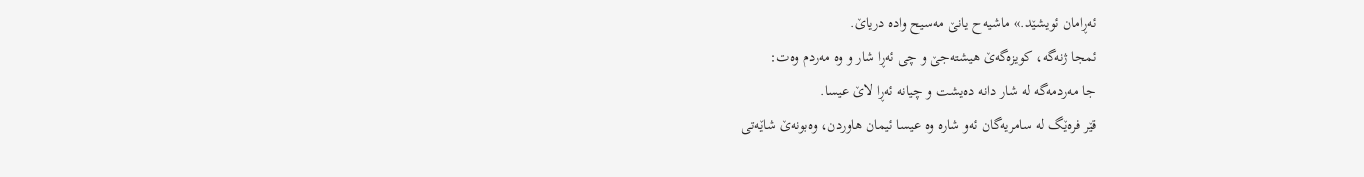ئەڕامان ئویشێد.» ماشیەح یانێ مەسیح واده دریاێ.
ئمجا ژنەگه، کویزەگەێ هیشتەجێ و چی ئەڕا شار و وه مەردم وەت:
جا مەردمەگه له شار دانه دەیشت و چیانه ئەڕا لاێ عیسا.
قێر فرەێگ له سامریەگان ئەو شاره وه عیسا ئیمان هاوردن، وەبونەێ شاێەتی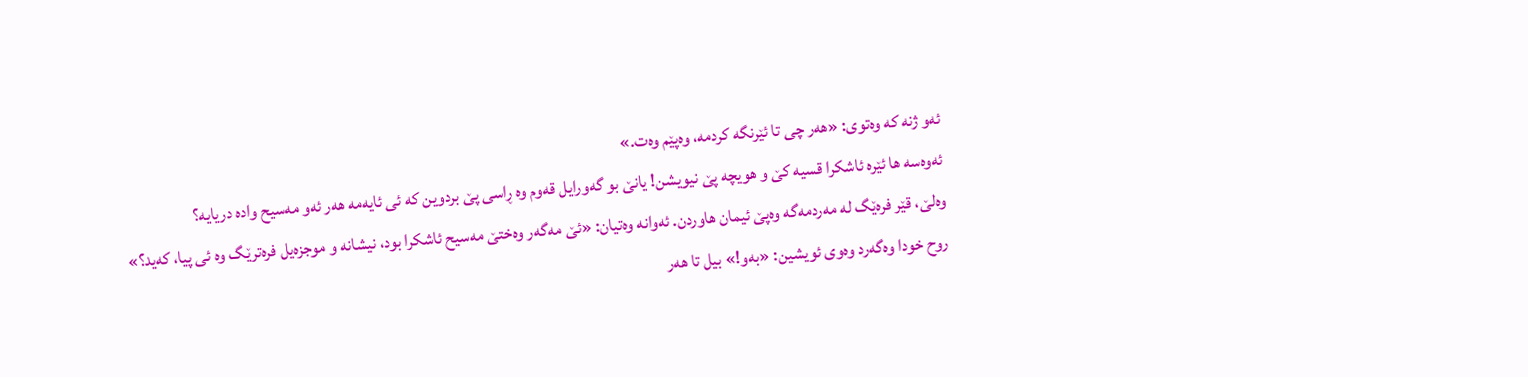ئەو ژنه که وەتوی: «هەر چی تا ئێرنگه کردمه، وەپێم وەت.»
ئەوەسه ها ئێره ئاشکرا قسیه کێ و هویچه پێ نیویشن! یانێ بو گەورایل قەوم وه ڕاسی پێ بردوین که ئی ئایەمه هەر ئەو مەسیح واده دریایه؟
وەلێ، قێر فرەێگ له مەردمەگە وەپێ ئیمان هاوردن. ئەوانه وەتیان: «ئێ مەگەر وەختێ مەسیح ئاشکرا بود، نیشانه و موجزەیل فرەترێگ وه ئی پیا، کەید؟»
روح خودا وەگەرد وەوی ئویشین: «بەو!» بیل تا هەر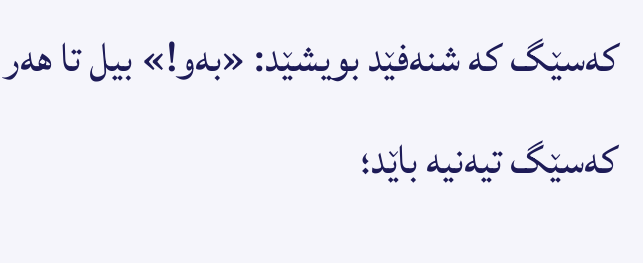کەسێگ که شنەفێد بویشێد: «بەو!» بیل تا هەر کەسێگ تیەنیه باێد؛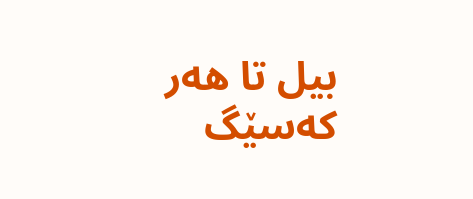بیل تا هەر کەسێگ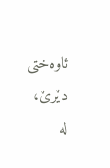ئاوەختی دێرێ، له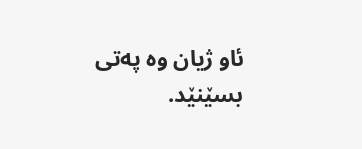ئاو ژیان وه پەتی بسێنێد.